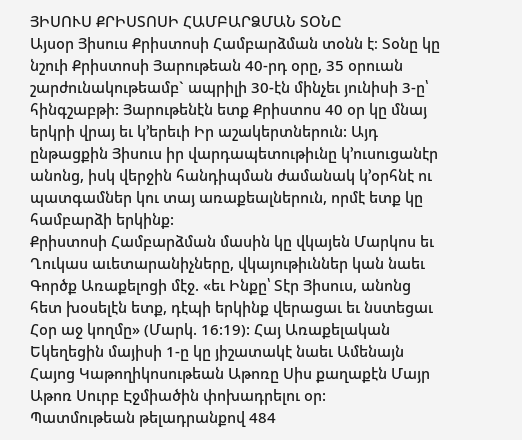ՅԻՍՈՒՍ ՔՐԻՍՏՈՍԻ ՀԱՄԲԱՐՁՄԱՆ ՏՕՆԸ
Այսօր Յիսուս Քրիստոսի Համբարձման տօնն է։ Տօնը կը նշուի Քրիստոսի Յարութեան 40-րդ օրը, 35 օրուան շարժունակութեամբ` ապրիլի 30-էն մինչեւ յունիսի 3-ը՝ հինգշաբթի: Յարութենէն ետք Քրիստոս 40 օր կը մնայ երկրի վրայ եւ կ՚երեւի Իր աշակերտներուն: Այդ ընթացքին Յիսուս իր վարդապետութիւնը կ՚ուսուցանէր անոնց, իսկ վերջին հանդիպման ժամանակ կ՚օրհնէ ու պատգամներ կու տայ առաքեալներուն, որմէ ետք կը համբարձի երկինք:
Քրիստոսի Համբարձման մասին կը վկայեն Մարկոս եւ Ղուկաս աւետարանիչները, վկայութիւններ կան նաեւ Գործք Առաքելոցի մէջ. «եւ Ինքը՝ Տէր Յիսուս, անոնց հետ խօսելէն ետք, դէպի երկինք վերացաւ եւ նստեցաւ Հօր աջ կողմը» (Մարկ. 16:19): Հայ Առաքելական Եկեղեցին մայիսի 1-ը կը յիշատակէ նաեւ Ամենայն Հայոց Կաթողիկոսութեան Աթոռը Սիս քաղաքէն Մայր Աթոռ Սուրբ Էջմիածին փոխադրելու օր:
Պատմութեան թելադրանքով 484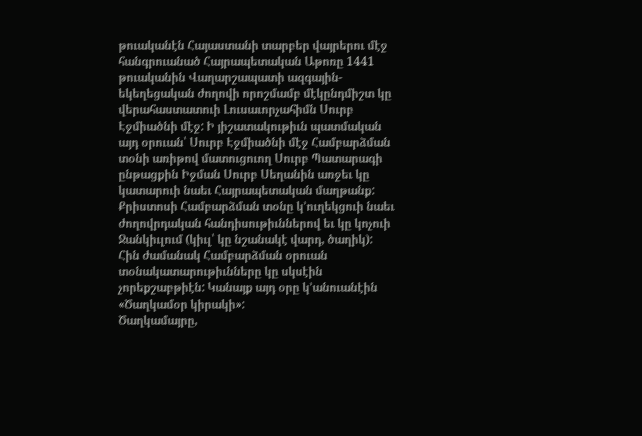թուականէն Հայաստանի տարբեր վայրերու մէջ հանգրուանած Հայրապետական Աթոռը 1441 թուականին Վաղարշապատի ազգային-եկեղեցական ժողովի որոշմամբ մէկընդմիշտ կը վերահաստատուի Լուսաւորչահիմն Սուրբ Էջմիածնի մէջ: Ի յիշատակութիւն պատմական այդ օրուան՝ Սուրբ Էջմիածնի մէջ Համբարձման տօնի առիթով մատուցուող Սուրբ Պատարագի ընթացքին Իջման Սուրբ Սեղանին առջեւ կը կատարուի նաեւ Հայրապետական մաղթանք: Քրիստոսի Համբարձման տօնը կ՚ուղեկցուի նաեւ ժողովրդական հանդիսութիւններով եւ կը կոչուի Ջանկիւլում (կիւլ՝ կը նշանակէ վարդ, ծաղիկ): Հին ժամանակ Համբարձման օրուան տօնակատարութիւնները կը սկսէին չորեքշաբթիէն: Կանայք այդ օրը կ՚անուանէին «Ծաղկամօր կիրակի»:
Ծաղկամայրը,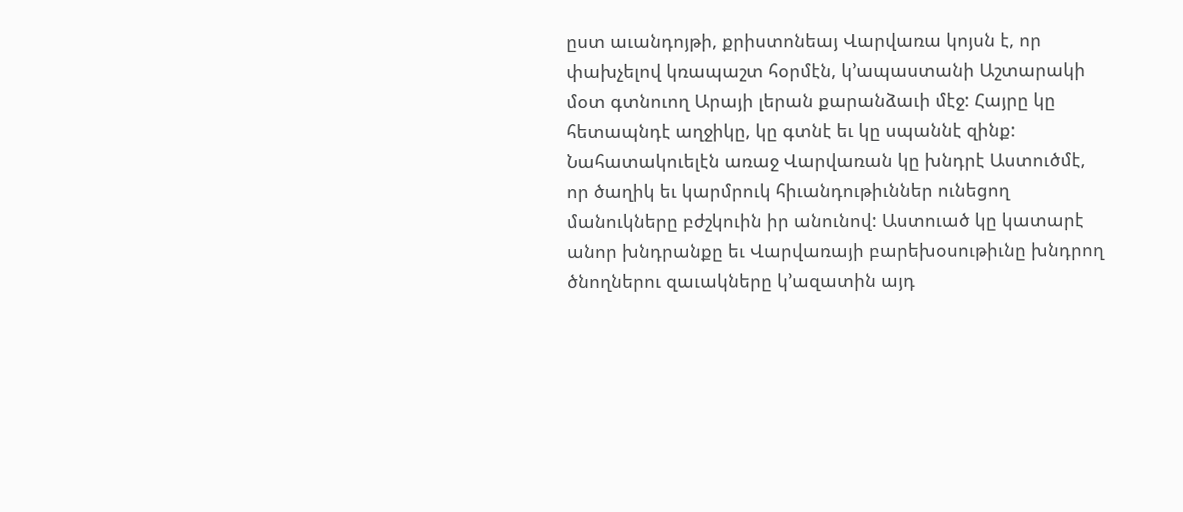ըստ աւանդոյթի, քրիստոնեայ Վարվառա կոյսն է, որ փախչելով կռապաշտ հօրմէն, կ՚ապաստանի Աշտարակի մօտ գտնուող Արայի լերան քարանձաւի մէջ: Հայրը կը հետապնդէ աղջիկը, կը գտնէ եւ կը սպաննէ զինք: Նահատակուելէն առաջ Վարվառան կը խնդրէ Աստուծմէ, որ ծաղիկ եւ կարմրուկ հիւանդութիւններ ունեցող մանուկները բժշկուին իր անունով: Աստուած կը կատարէ անոր խնդրանքը եւ Վարվառայի բարեխօսութիւնը խնդրող ծնողներու զաւակները կ՚ազատին այդ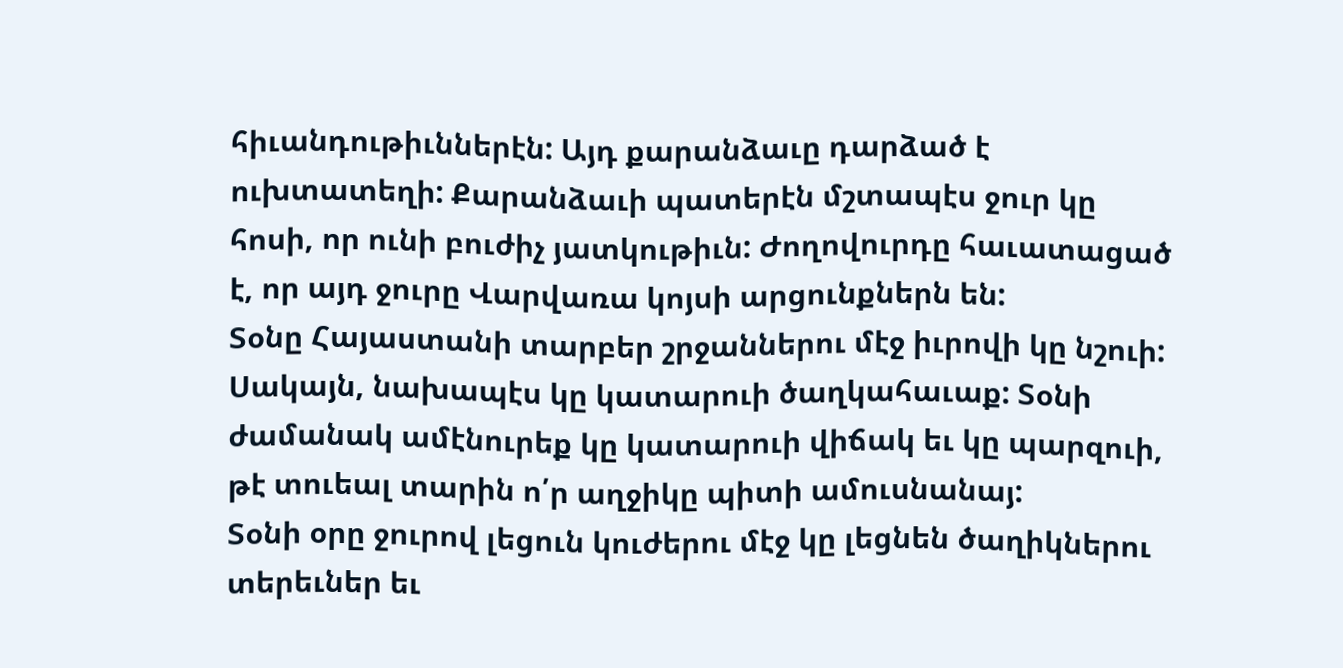հիւանդութիւններէն: Այդ քարանձաւը դարձած է ուխտատեղի: Քարանձաւի պատերէն մշտապէս ջուր կը հոսի, որ ունի բուժիչ յատկութիւն: Ժողովուրդը հաւատացած է, որ այդ ջուրը Վարվառա կոյսի արցունքներն են:
Տօնը Հայաստանի տարբեր շրջաններու մէջ իւրովի կը նշուի: Սակայն, նախապէս կը կատարուի ծաղկահաւաք: Տօնի ժամանակ ամէնուրեք կը կատարուի վիճակ եւ կը պարզուի, թէ տուեալ տարին ո՛ր աղջիկը պիտի ամուսնանայ:
Տօնի օրը ջուրով լեցուն կուժերու մէջ կը լեցնեն ծաղիկներու տերեւներ եւ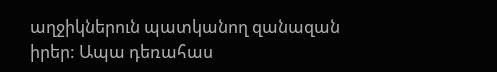աղջիկներուն պատկանող զանազան իրեր: Ապա դեռահաս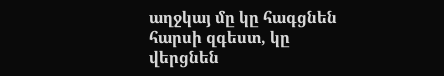աղջկայ մը կը հագցնեն հարսի զգեստ, կը վերցնեն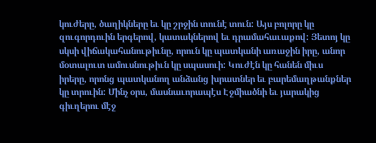կուժերը, ծաղիկները եւ կը շրջին տունէ տուն: Այս բոլորը կը զուգորդուին երգերով, կատակներով եւ դրամահաւաքով: Յետոյ կը սկսի վիճակահանութիւնը, որուն կը պատկանի առաջին իրը, անոր մօտալուտ ամուսնութիւն կը սպասուի: Կուժէն կը հանեն միւս իրերը, որոնց պատկանող անձանց խրատներ եւ բարեմաղթանքներ կը տրուին: Մինչ օրս, մասնաւորապէս Էջմիածնի եւ յարակից գիւղերու մէջ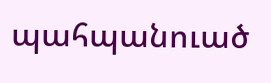պահպանուած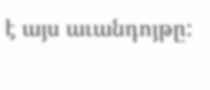է այս աւանդոյթը: